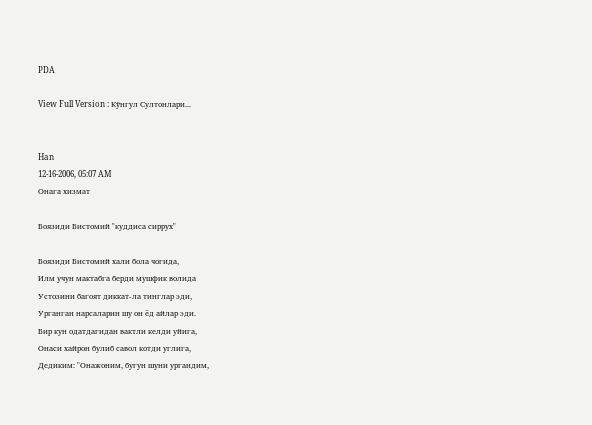PDA

View Full Version : Кўнгул Султонлари...


Han
12-16-2006, 05:07 AM
Онага хизмат

Боязиди Бистомий "куддиса сиррух"

Боязиди Бистомий хали бола чогида,
Илм учун мактабга берди мушфик волида
Устозини багоят диккат-ла тинглар эди,
Урганган нарсаларин шу он ёд айлар эди.
Бир кун одатдагидан вактли келди уйига,
Онаси хайрон булиб савол котди углига,
Дедиким: "Онажоним, бугун шуни ургандим,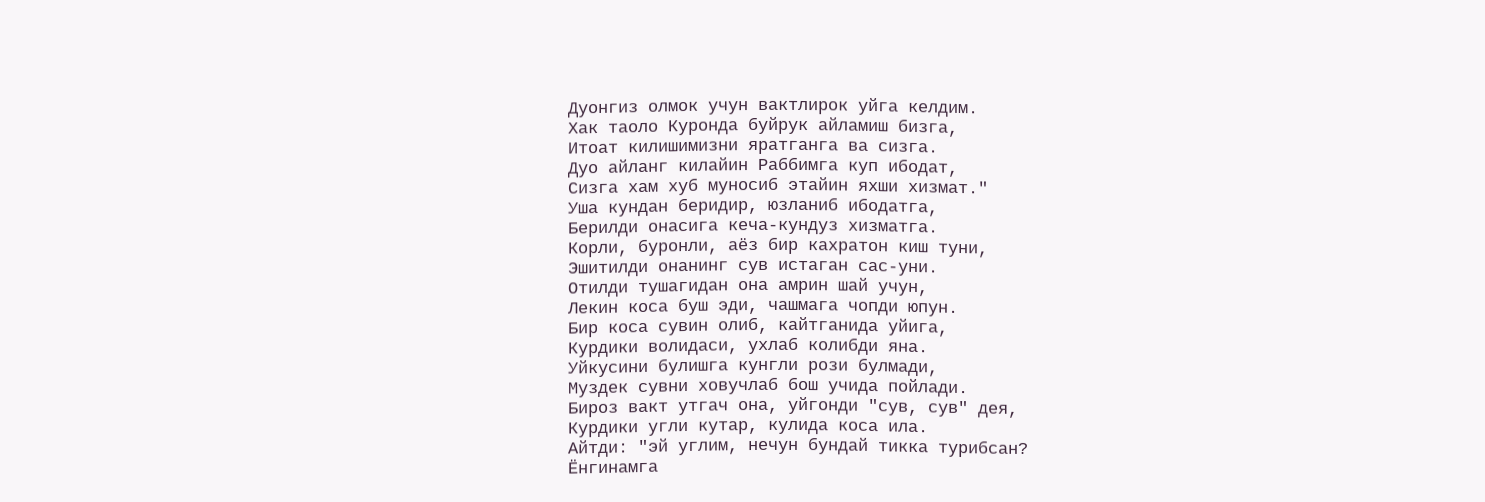Дуонгиз олмок учун вактлирок уйга келдим.
Хак таоло Куронда буйрук айламиш бизга,
Итоат килишимизни яратганга ва сизга.
Дуо айланг килайин Раббимга куп ибодат,
Сизга хам хуб муносиб этайин яхши хизмат."
Уша кундан беридир, юзланиб ибодатга,
Берилди онасига кеча-кундуз хизматга.
Корли, буронли, аёз бир кахратон киш туни,
Эшитилди онанинг сув истаган сас-уни.
Отилди тушагидан она амрин шай учун,
Лекин коса буш эди, чашмага чопди юпун.
Бир коса сувин олиб, кайтганида уйига,
Курдики волидаси, ухлаб колибди яна.
Уйкусини булишга кунгли рози булмади,
Муздек сувни ховучлаб бош учида пойлади.
Бироз вакт утгач она, уйгонди "сув, сув" дея,
Курдики угли кутар, кулида коса ила.
Айтди: "эй углим, нечун бундай тикка турибсан?
Ёнгинамга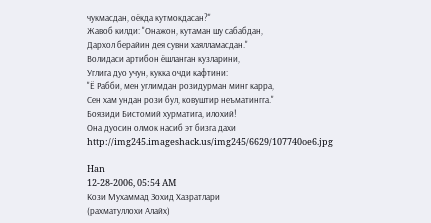чукмасдан, оёкда кутмокдасан?"
Жавоб килди: "Онажон, кутаман шу сабабдан,
Дархол берайин дея сувни хаялламасдан."
Волидаси артибон ёшланган кузларини,
Углига дуо учун, кукка очди кафтини:
"Ё Рабби, мен углимдан розидурман минг карра,
Сен хам ундан рози бул, ковуштир неъматингга."
Боязиди Бистомий хурматига, илохий!
Она дуосин олмок насиб эт бизга дахи
http://img245.imageshack.us/img245/6629/107740oe6.jpg

Han
12-28-2006, 05:54 AM
Кози Мухаммад Зохид Хазратлари
(рахматуллохи Алайх)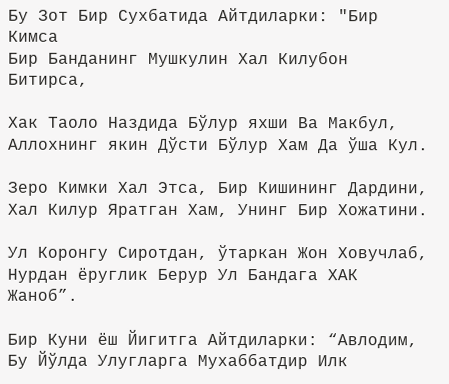Бу Зот Бир Сухбатида Айтдиларки: "Бир Кимса
Бир Банданинг Мушкулин Хал Килубон Битирса,

Хак Таоло Наздида Бўлур яхши Ва Макбул,
Аллохнинг якин Дўсти Бўлур Хам Да ўша Кул.

Зеро Кимки Хал Этса, Бир Кишининг Дардини,
Хал Килур Яратган Хам, Унинг Бир Хожатини.

Ул Коронгу Сиротдан, ўтаркан Жон Ховучлаб,
Нурдан ёруглик Берур Ул Бандага ХАК Жаноб”.

Бир Куни ёш Йигитга Айтдиларки: “Авлодим,
Бу Йўлда Улугларга Мухаббатдир Илк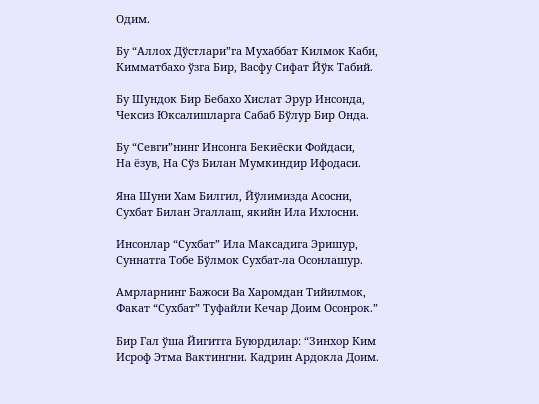Одим.

Бу “Аллох Дўстлари”га Мухаббат Килмок Каби,
Кимматбахо ўзга Бир, Васфу Сифат Йўк Табий.

Бу Шундок Бир Бебахо Хислат Эрур Инсонда,
Чексиз Юксалишларга Сабаб Бўлур Бир Онда.

Бу “Севги”нинг Инсонга Бекиёски Фойдаси,
На ёзув, На Сўз Билан Мумкиндир Ифодаси.

Яна Шуни Хам Билгил, Йўлимизда Асосни,
Сухбат Билан Эгаллаш, якийн Ила Ихлосни.

Инсонлар “Сухбат” Ила Максадига Эришур,
Суннатга Тобе Бўлмок Сухбат-ла Осонлашур.

Амрларнинг Бажоси Ва Харомдан Тийилмок,
Факат “Сухбат” Туфайли Кечар Доим Осонрок.”

Бир Гал ўша Йигитга Буюрдилар: “Зинхор Ким
Исроф Этма Вактингни. Кадрин Ардокла Доим.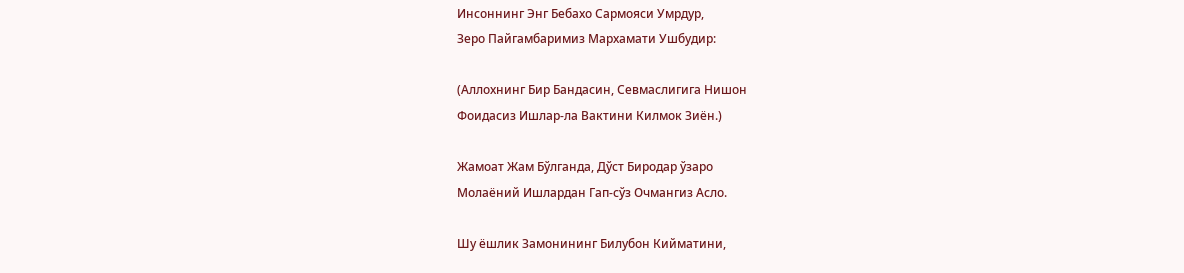Инсоннинг Энг Бебахо Сармояси Умрдур,
Зеро Пайгамбаримиз Мархамати Ушбудир:

(Аллохнинг Бир Бандасин, Севмаслигига Нишон
Фоидасиз Ишлар-ла Вактини Килмок Зиён.)

Жамоат Жам Бўлганда, Дўст Биродар ўзаро
Молаёний Ишлардан Гап-сўз Очмангиз Асло.

Шу ёшлик Замонининг Билубон Кийматини,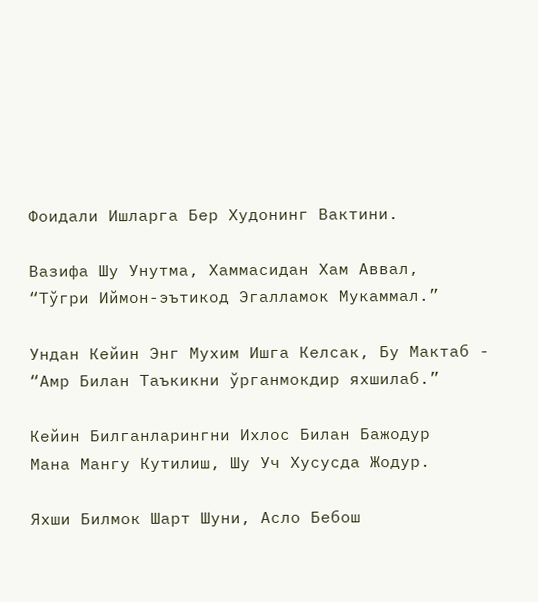Фоидали Ишларга Бер Худонинг Вактини.

Вазифа Шу Унутма, Хаммасидан Хам Аввал,
“Тўгри Иймон-эътикод Эгалламок Мукаммал.”

Ундан Кейин Энг Мухим Ишга Келсак, Бу Мактаб -
“Амр Билан Таъкикни ўрганмокдир яхшилаб.”

Кейин Билганларингни Ихлос Билан Бажодур
Мана Мангу Кутилиш, Шу Уч Хусусда Жодур.

Яхши Билмок Шарт Шуни, Асло Бебош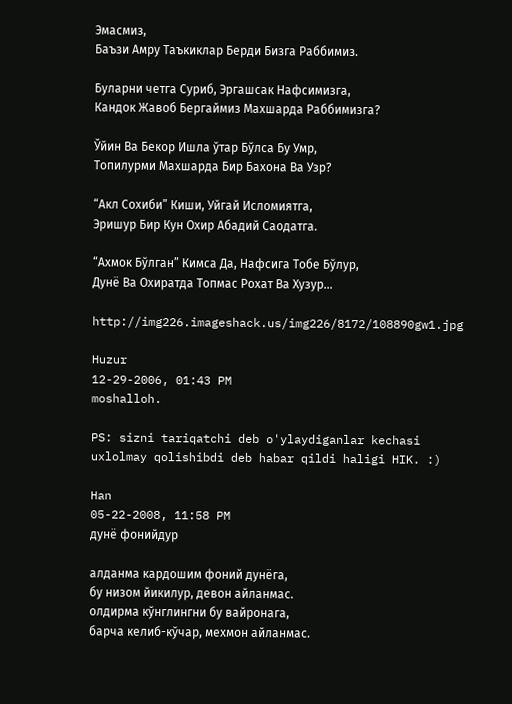Эмасмиз,
Баъзи Амру Таъкиклар Берди Бизга Раббимиз.

Буларни четга Суриб, Эргашсак Нафсимизга,
Кандок Жавоб Бергаймиз Махшарда Раббимизга?

Ўйин Ва Бекор Ишла ўтар Бўлса Бу Умр,
Топилурми Махшарда Бир Бахона Ва Узр?

“Акл Сохиби” Киши, Уйгай Исломиятга,
Эришур Бир Кун Охир Абадий Саодатга.

“Ахмок Бўлган” Кимса Да, Нафсига Тобе Бўлур,
Дунё Ва Охиратда Топмас Рохат Ва Хузур...

http://img226.imageshack.us/img226/8172/108890gw1.jpg

Huzur
12-29-2006, 01:43 PM
moshalloh.

PS: sizni tariqatchi deb o'ylaydiganlar kechasi uxlolmay qolishibdi deb habar qildi haligi HIK. :)

Han
05-22-2008, 11:58 PM
дунё фонийдур

алданма кардошим фоний дунёга,
бу низом йикилур, девон айланмас.
олдирма кўнглингни бу вайронага,
барча келиб-кўчар, мехмон айланмас.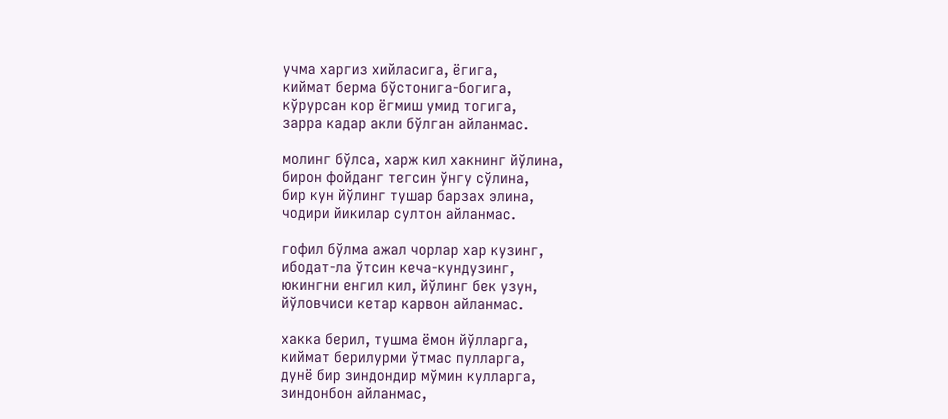учма харгиз хийласига, ёгига,
киймат берма бўстонига-богига,
кўрурсан кор ёгмиш умид тогига,
зарра кадар акли бўлган айланмас.

молинг бўлса, харж кил хакнинг йўлина,
бирон фойданг тегсин ўнгу сўлина,
бир кун йўлинг тушар барзах элина,
чодири йикилар султон айланмас.

гофил бўлма ажал чорлар хар кузинг,
ибодат-ла ўтсин кеча-кундузинг,
юкингни енгил кил, йўлинг бек узун,
йўловчиси кетар карвон айланмас.

хакка берил, тушма ёмон йўлларга,
киймат берилурми ўтмас пулларга,
дунё бир зиндондир мўмин кулларга,
зиндонбон айланмас,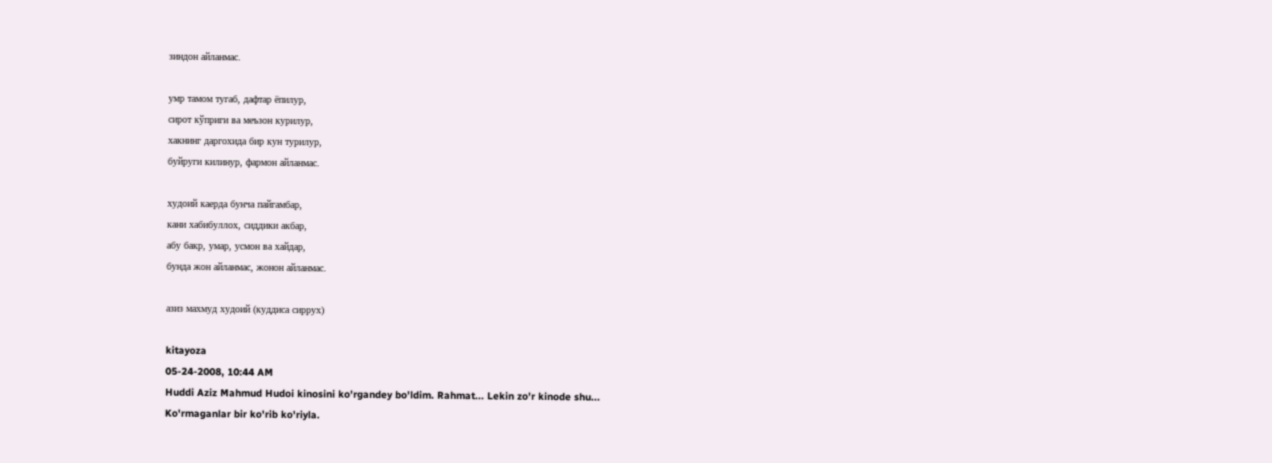зиндон айланмас.

умр тамом тугаб, дафтар ёпилур,
сирот кўприги ва меъзон курилур,
хакнинг даргохида бир кун турилур,
буйруги килинур, фармон айланмас.

худоий каерда бунча пайгамбар,
кани хабибуллох, сиддики акбар,
абу бакр, умар, усмон ва хайдар,
бунда жон айланмас, жонон айланмас.

азиз махмуд худоий (куддиса сиррух)

kitayoza
05-24-2008, 10:44 AM
Huddi Aziz Mahmud Hudoi kinosini ko'rgandey bo'ldim. Rahmat... Lekin zo'r kinode shu...
Ko'rmaganlar bir ko'rib ko'riyla.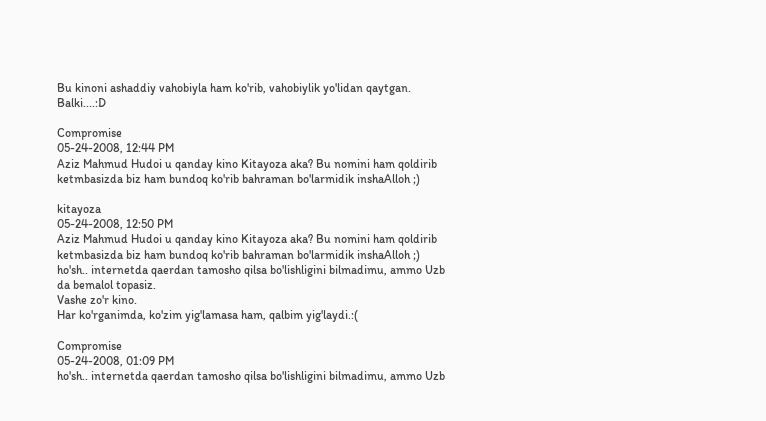Bu kinoni ashaddiy vahobiyla ham ko'rib, vahobiylik yo'lidan qaytgan. Balki....:D

Compromise
05-24-2008, 12:44 PM
Aziz Mahmud Hudoi u qanday kino Kitayoza aka? Bu nomini ham qoldirib ketmbasizda biz ham bundoq ko'rib bahraman bo'larmidik inshaAlloh ;)

kitayoza
05-24-2008, 12:50 PM
Aziz Mahmud Hudoi u qanday kino Kitayoza aka? Bu nomini ham qoldirib ketmbasizda biz ham bundoq ko'rib bahraman bo'larmidik inshaAlloh ;)
ho'sh.. internetda qaerdan tamosho qilsa bo'lishligini bilmadimu, ammo Uzb da bemalol topasiz.
Vashe zo'r kino.
Har ko'rganimda, ko'zim yig'lamasa ham, qalbim yig'laydi.:(

Compromise
05-24-2008, 01:09 PM
ho'sh.. internetda qaerdan tamosho qilsa bo'lishligini bilmadimu, ammo Uzb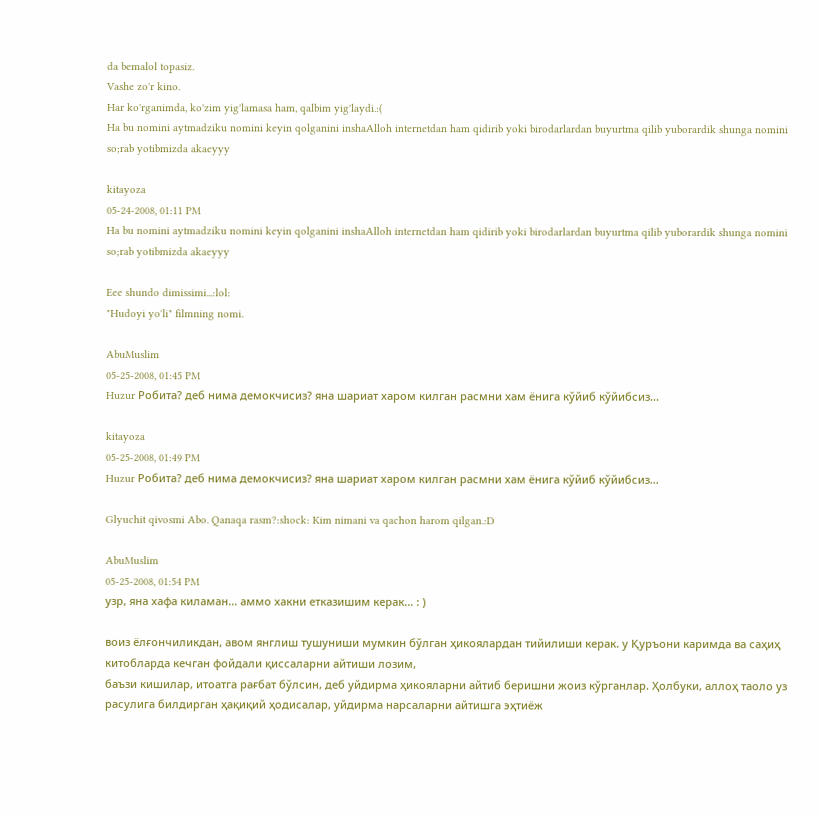da bemalol topasiz.
Vashe zo'r kino.
Har ko'rganimda, ko'zim yig'lamasa ham, qalbim yig'laydi.:(
Ha bu nomini aytmadziku nomini keyin qolganini inshaAlloh internetdan ham qidirib yoki birodarlardan buyurtma qilib yuborardik shunga nomini so;rab yotibmizda akaeyyy

kitayoza
05-24-2008, 01:11 PM
Ha bu nomini aytmadziku nomini keyin qolganini inshaAlloh internetdan ham qidirib yoki birodarlardan buyurtma qilib yuborardik shunga nomini so;rab yotibmizda akaeyyy

Eee shundo dimissimi...:lol:
"Hudoyi yo'li" filmning nomi.

AbuMuslim
05-25-2008, 01:45 PM
Huzur Робита? деб нима демокчисиз? яна шариат харом килган расмни хам ёнига кўйиб кўйибсиз...

kitayoza
05-25-2008, 01:49 PM
Huzur Робита? деб нима демокчисиз? яна шариат харом килган расмни хам ёнига кўйиб кўйибсиз...

Glyuchit qivosmi Abo. Qanaqa rasm?:shock: Kim nimani va qachon harom qilgan.:D

AbuMuslim
05-25-2008, 01:54 PM
узр, яна хафа киламан... аммо хакни етказишим керак... : )

воиз ёлғончиликдан, авом янглиш тушуниши мумкин бўлган ҳикоялардан тийилиши керак. у Қуръони каримда ва саҳиҳ китобларда кечган фойдали қиссаларни айтиши лозим,
баъзи кишилар, итоатга рағбат бўлсин, деб уйдирма ҳикояларни айтиб беришни жоиз кўрганлар. Ҳолбуки, аллоҳ таоло уз расулига билдирган ҳақиқий ҳодисалар, уйдирма нарсаларни айтишга эҳтиёж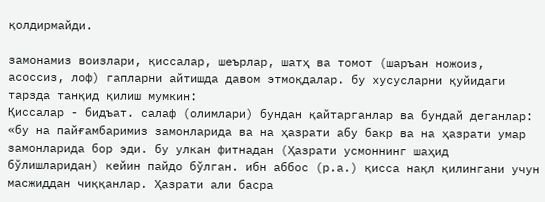қолдирмайди.

замонамиз воизлари, қиссалар, шеърлар, шатҳ ва томот (шаръан ножоиз, асоссиз, лоф) гапларни айтишда давом этмоқдалар. бу хусусларни қуйидаги тарзда танқид қилиш мумкин:
Қиссалар - бидъат. салаф (олимлари) бундан қайтарганлар ва бундай деганлар: «бу на пайғамбаримиз замонларида ва на ҳазрати абу бакр ва на ҳазрати умар замонларида бор эди. бу улкан фитнадан (Ҳазрати усмоннинг шаҳид бўлишларидан) кейин пайдо бўлган. ибн аббос (р.а.) қисса нақл қилингани учун масжиддан чиққанлар. Ҳазрати али басра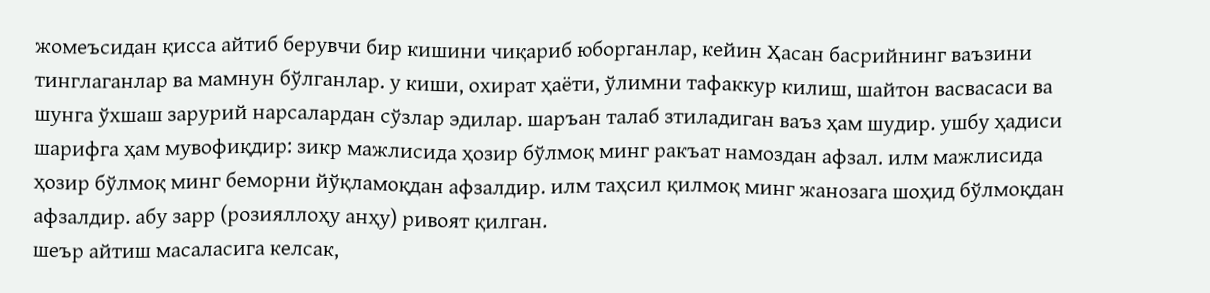жомеъсидан қисса айтиб берувчи бир кишини чиқариб юборганлар, кейин Ҳасан басрийнинг ваъзини тинглаганлар ва мамнун бўлганлар. у киши, охират ҳаёти, ўлимни тафаккур килиш, шайтон васвасаси ва шунга ўхшаш зарурий нарсалардан сўзлар эдилар. шаръан талаб зтиладиган ваъз ҳам шудир. ушбу ҳадиси шарифга ҳам мувофиқдир: зикр мажлисида ҳозир бўлмоқ минг ракъат намоздан афзал. илм мажлисида ҳозир бўлмоқ минг беморни йўқламоқдан афзалдир. илм таҳсил қилмоқ минг жанозага шоҳид бўлмоқдан афзалдир. абу зарр (розияллоҳу анҳу) ривоят қилган.
шеър айтиш масаласига келсак,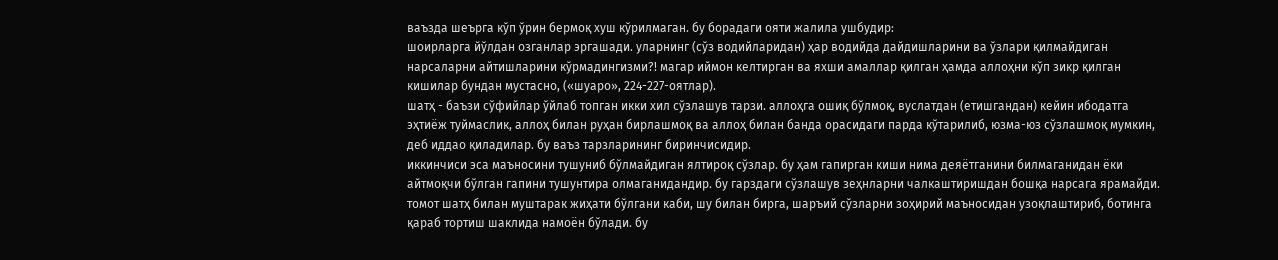ваъзда шеърга кўп ўрин бермоқ хуш кўрилмаган. бу борадаги ояти жалила ушбудир:
шоирларга йўлдан озганлар эргашади. уларнинг (сўз водийларидан) ҳар водийда дайдишларини ва ўзлари қилмайдиган нарсаларни айтишларини кўрмадингизми?! магар иймон келтирган ва яхши амаллар қилган ҳамда аллоҳни кўп зикр қилган кишилар бундан мустасно, («шуаро», 224-227-оятлар).
шатҳ - баъзи сўфийлар ўйлаб топган икки хил сўзлашув тарзи. аллоҳга ошиқ бўлмоқ, вуслатдан (етишгандан) кейин ибодатга эҳтиёж туймаслик, аллоҳ билан руҳан бирлашмоқ ва аллоҳ билан банда орасидаги парда кўтарилиб, юзма-юз сўзлашмоқ мумкин, деб иддао қиладилар. бу ваъз тарзларининг биринчисидир.
иккинчиси эса маъносини тушуниб бўлмайдиган ялтироқ сўзлар. бу ҳам гапирган киши нима деяётганини билмаганидан ёки айтмоқчи бўлган гапини тушунтира олмаганидандир. бу гарздаги сўзлашув зеҳнларни чалкаштиришдан бошқа нарсага ярамайди.
томот шатҳ билан муштарак жиҳати бўлгани каби, шу билан бирга, шаръий сўзларни зоҳирий маъносидан узоқлаштириб, ботинга қараб тортиш шаклида намоён бўлади. бу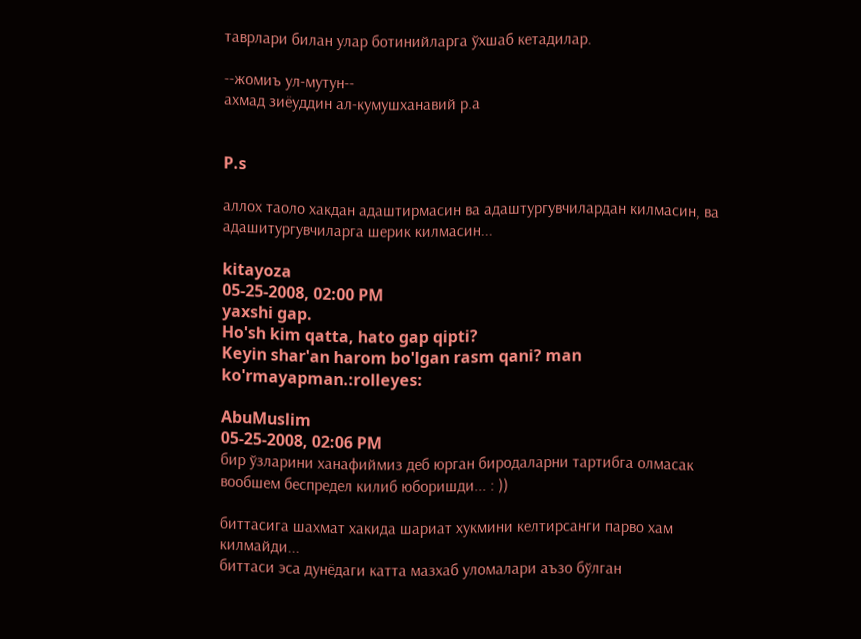таврлари билан улар ботинийларга ўхшаб кетадилар.

--жомиъ ул-мутун--
ахмад зиёуддин ал-кумушханавий р.а


P.s

аллох таоло хакдан адаштирмасин ва адаштургувчилардан килмасин, ва адашитургувчиларга шерик килмасин...

kitayoza
05-25-2008, 02:00 PM
yaxshi gap.
Ho'sh kim qatta, hato gap qipti?
Keyin shar'an harom bo'lgan rasm qani? man ko'rmayapman.:rolleyes:

AbuMuslim
05-25-2008, 02:06 PM
бир ўзларини ханафиймиз деб юрган биродаларни тартибга олмасак вообшем беспредел килиб юборишди... : ))

биттасига шахмат хакида шариат хукмини келтирсанги парво хам килмайди...
биттаси эса дунёдаги катта мазхаб уломалари аъзо бўлган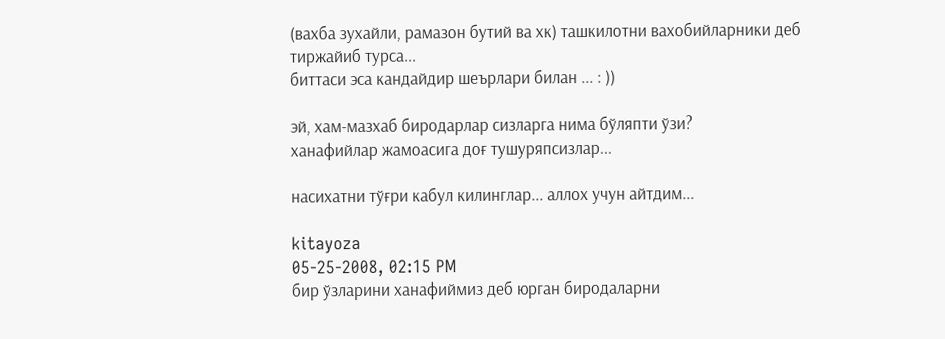(вахба зухайли, рамазон бутий ва хк) ташкилотни вахобийларники деб тиржайиб турса...
биттаси эса кандайдир шеърлари билан ... : ))

эй, хам-мазхаб биродарлар сизларга нима бўляпти ўзи?
ханафийлар жамоасига доғ тушуряпсизлар...

насихатни тўғри кабул килинглар... аллох учун айтдим...

kitayoza
05-25-2008, 02:15 PM
бир ўзларини ханафиймиз деб юрган биродаларни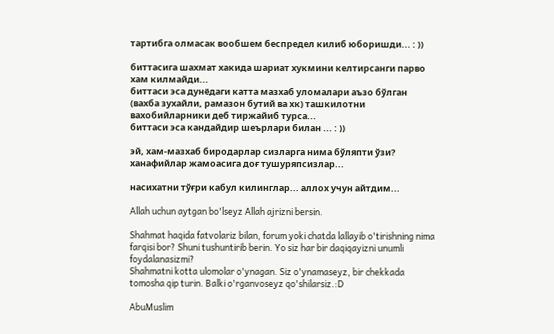тартибга олмасак вообшем беспредел килиб юборишди... : ))

биттасига шахмат хакида шариат хукмини келтирсанги парво хам килмайди...
биттаси эса дунёдаги катта мазхаб уломалари аъзо бўлган (вахба зухайли, рамазон бутий ва хк) ташкилотни вахобийларники деб тиржайиб турса...
биттаси эса кандайдир шеърлари билан ... : ))

эй, хам-мазхаб биродарлар сизларга нима бўляпти ўзи?
ханафийлар жамоасига доғ тушуряпсизлар...

насихатни тўғри кабул килинглар... аллох учун айтдим...

Allah uchun aytgan bo'lseyz Allah ajrizni bersin.

Shahmat haqida fatvolariz bilan, forum yoki chatda lallayib o'tirishning nima farqisi bor? Shuni tushuntirib berin. Yo siz har bir daqiqayizni unumli foydalanasizmi?
Shahmatni kotta ulomolar o'ynagan. Siz o'ynamaseyz, bir chekkada tomosha qip turin. Balki o'rganvoseyz qo'shilarsiz.:D

AbuMuslim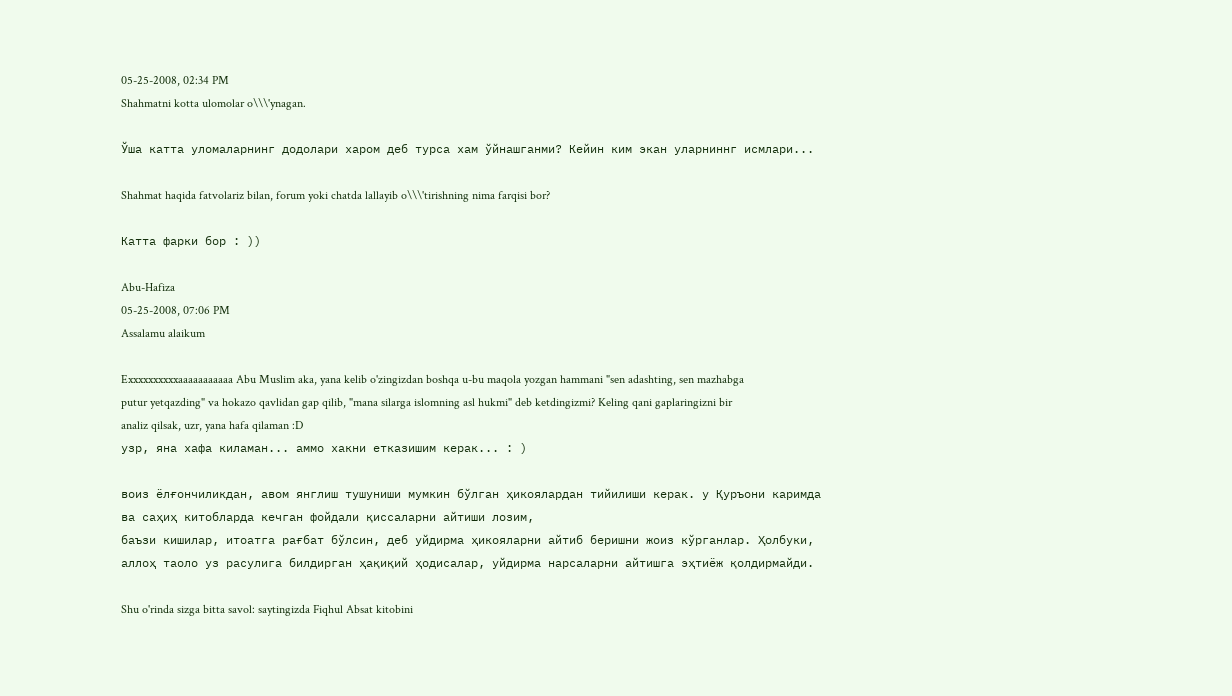05-25-2008, 02:34 PM
Shahmatni kotta ulomolar o\\\'ynagan.

Ўша катта уломаларнинг додолари харом деб турса хам ўйнашганми? Кейин ким экан уларниннг исмлари...

Shahmat haqida fatvolariz bilan, forum yoki chatda lallayib o\\\'tirishning nima farqisi bor?

Катта фарки бор : ))

Abu-Hafiza
05-25-2008, 07:06 PM
Assalamu alaikum

Exxxxxxxxxxaaaaaaaaaaa Abu Muslim aka, yana kelib o'zingizdan boshqa u-bu maqola yozgan hammani "sen adashting, sen mazhabga putur yetqazding" va hokazo qavlidan gap qilib, "mana silarga islomning asl hukmi" deb ketdingizmi? Keling qani gaplaringizni bir analiz qilsak, uzr, yana hafa qilaman :D
узр, яна хафа киламан... аммо хакни етказишим керак... : )

воиз ёлғончиликдан, авом янглиш тушуниши мумкин бўлган ҳикоялардан тийилиши керак. у Қуръони каримда ва саҳиҳ китобларда кечган фойдали қиссаларни айтиши лозим,
баъзи кишилар, итоатга рағбат бўлсин, деб уйдирма ҳикояларни айтиб беришни жоиз кўрганлар. Ҳолбуки, аллоҳ таоло уз расулига билдирган ҳақиқий ҳодисалар, уйдирма нарсаларни айтишга эҳтиёж қолдирмайди.

Shu o'rinda sizga bitta savol: saytingizda Fiqhul Absat kitobini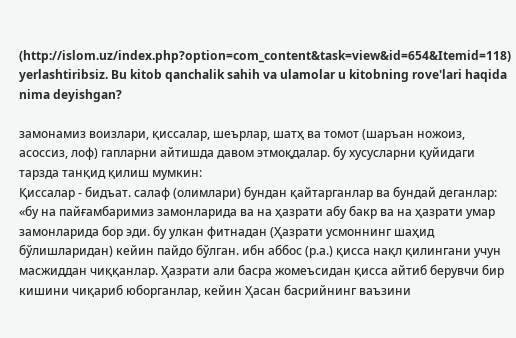(http://islom.uz/index.php?option=com_content&task=view&id=654&Itemid=118) yerlashtiribsiz. Bu kitob qanchalik sahih va ulamolar u kitobning rove'lari haqida nima deyishgan?

замонамиз воизлари, қиссалар, шеърлар, шатҳ ва томот (шаръан ножоиз, асоссиз, лоф) гапларни айтишда давом этмоқдалар. бу хусусларни қуйидаги тарзда танқид қилиш мумкин:
Қиссалар - бидъат. салаф (олимлари) бундан қайтарганлар ва бундай деганлар: «бу на пайғамбаримиз замонларида ва на ҳазрати абу бакр ва на ҳазрати умар замонларида бор эди. бу улкан фитнадан (Ҳазрати усмоннинг шаҳид бўлишларидан) кейин пайдо бўлган. ибн аббос (р.а.) қисса нақл қилингани учун масжиддан чиққанлар. Ҳазрати али басра жомеъсидан қисса айтиб берувчи бир кишини чиқариб юборганлар, кейин Ҳасан басрийнинг ваъзини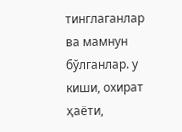тинглаганлар ва мамнун бўлганлар. у киши, охират ҳаёти,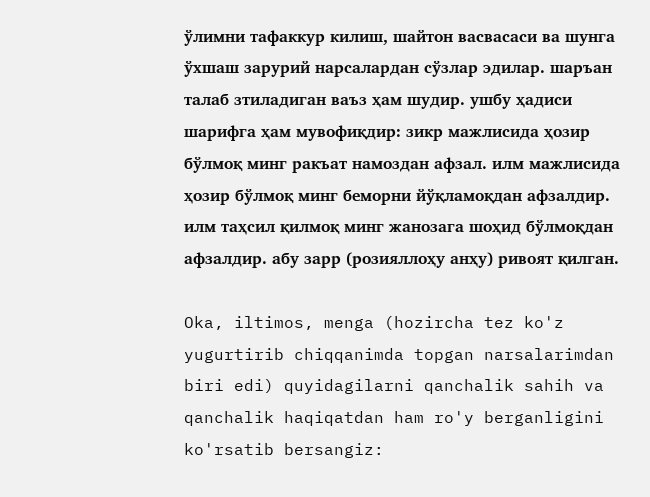ўлимни тафаккур килиш, шайтон васвасаси ва шунга ўхшаш зарурий нарсалардан сўзлар эдилар. шаръан талаб зтиладиган ваъз ҳам шудир. ушбу ҳадиси шарифга ҳам мувофиқдир: зикр мажлисида ҳозир бўлмоқ минг ракъат намоздан афзал. илм мажлисида ҳозир бўлмоқ минг беморни йўқламоқдан афзалдир. илм таҳсил қилмоқ минг жанозага шоҳид бўлмоқдан афзалдир. абу зарр (розияллоҳу анҳу) ривоят қилган.

Oka, iltimos, menga (hozircha tez ko'z yugurtirib chiqqanimda topgan narsalarimdan biri edi) quyidagilarni qanchalik sahih va qanchalik haqiqatdan ham ro'y berganligini ko'rsatib bersangiz: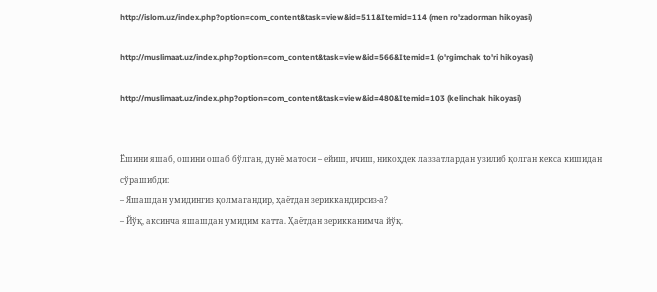http://islom.uz/index.php?option=com_content&task=view&id=511&Itemid=114 (men ro'zadorman hikoyasi)

http://muslimaat.uz/index.php?option=com_content&task=view&id=566&Itemid=1 (o'rgimchak to'ri hikoyasi)

http://muslimaat.uz/index.php?option=com_content&task=view&id=480&Itemid=103 (kelinchak hikoyasi)


Ёшини яшаб, ошини ошаб бўлган, дунё матоси – ейиш, ичиш, никоҳдек лаззатлардан узилиб қолган кекса кишидан сўрашибди:
– Яшашдан умидингиз қолмагандир, ҳаётдан зериккандирсиз-а?
– Йўқ, аксинча яшашдан умидим катта. Ҳаётдан зерикканимча йўқ.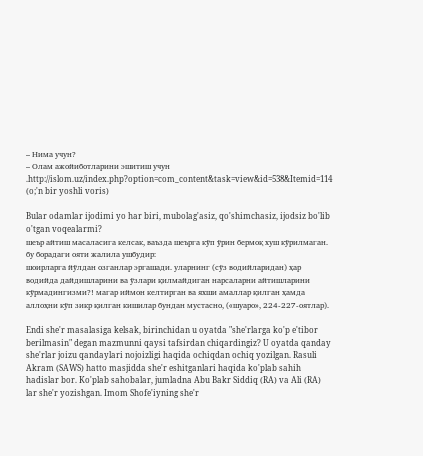– Нима учун?
– Олам ажойиботларини эшитиш учун .http://islom.uz/index.php?option=com_content&task=view&id=538&Itemid=114 (o;'n bir yoshli voris)

Bular odamlar ijodimi yo har biri, mubolag'asiz, qo'shimchasiz, ijodsiz bo'lib o'tgan voqealarmi?
шеър айтиш масаласига келсак, ваъзда шеърга кўп ўрин бермоқ хуш кўрилмаган. бу борадаги ояти жалила ушбудир:
шоирларга йўлдан озганлар эргашади. уларнинг (сўз водийларидан) ҳар водийда дайдишларини ва ўзлари қилмайдиган нарсаларни айтишларини кўрмадингизми?! магар иймон келтирган ва яхши амаллар қилган ҳамда аллоҳни кўп зикр қилган кишилар бундан мустасно, («шуаро», 224-227-оятлар).

Endi she'r masalasiga kelsak, birinchidan u oyatda "she'rlarga ko'p e'tibor berilmasin" degan mazmunni qaysi tafsirdan chiqardingiz? U oyatda qanday she'rlar joizu qandaylari nojoizligi haqida ochiqdan ochiq yozilgan. Rasuli Akram (SAWS) hatto masjidda she'r eshitganlari haqida ko'plab sahih hadislar bor. Ko'plab sahobalar, jumladna Abu Bakr Siddiq (RA) va Ali (RA) lar she'r yozishgan. Imom Shofe'iyning she'r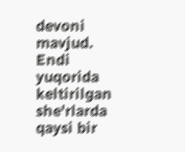devoni mavjud. Endi yuqorida keltirilgan she'rlarda qaysi bir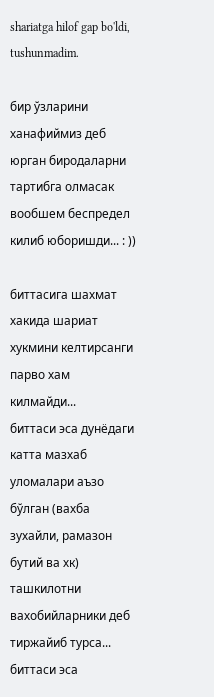shariatga hilof gap bo'ldi, tushunmadim.

бир ўзларини ханафиймиз деб юрган биродаларни тартибга олмасак вообшем беспредел килиб юборишди... : ))

биттасига шахмат хакида шариат хукмини келтирсанги парво хам килмайди...
биттаси эса дунёдаги катта мазхаб уломалари аъзо бўлган (вахба зухайли, рамазон бутий ва хк) ташкилотни вахобийларники деб тиржайиб турса...
биттаси эса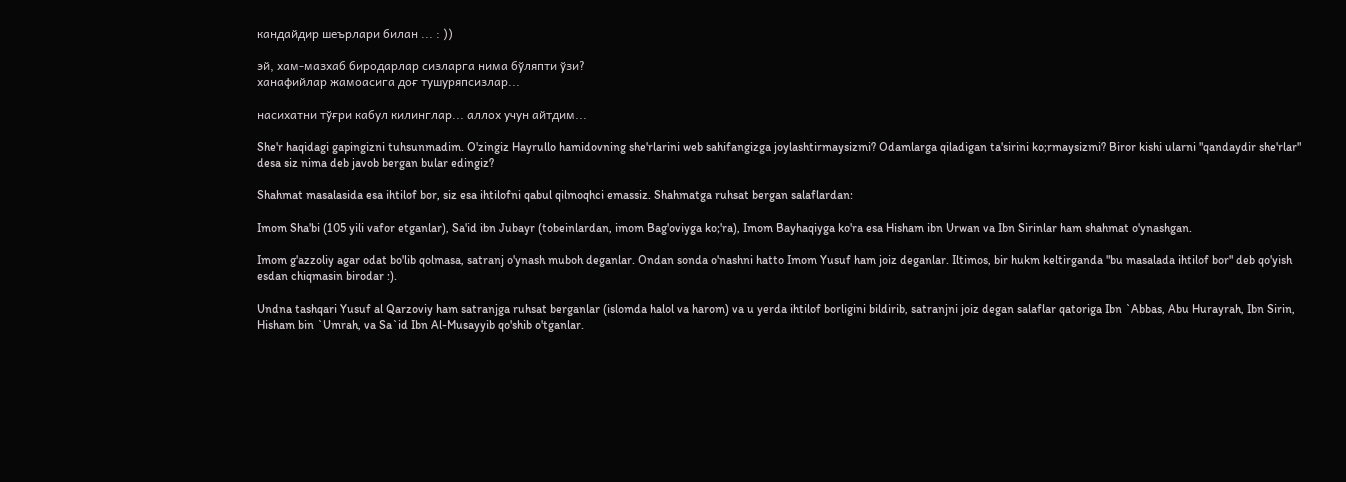кандайдир шеърлари билан ... : ))

эй, хам-мазхаб биродарлар сизларга нима бўляпти ўзи?
ханафийлар жамоасига доғ тушуряпсизлар...

насихатни тўғри кабул килинглар... аллох учун айтдим...

She'r haqidagi gapingizni tuhsunmadim. O'zingiz Hayrullo hamidovning she'rlarini web sahifangizga joylashtirmaysizmi? Odamlarga qiladigan ta'sirini ko;rmaysizmi? Biror kishi ularni "qandaydir she'rlar" desa siz nima deb javob bergan bular edingiz?

Shahmat masalasida esa ihtilof bor, siz esa ihtilofni qabul qilmoqhci emassiz. Shahmatga ruhsat bergan salaflardan:

Imom Sha'bi (105 yili vafor etganlar), Sa'id ibn Jubayr (tobeinlardan, imom Bag'oviyga ko;'ra), Imom Bayhaqiyga ko'ra esa Hisham ibn Urwan va Ibn Sirinlar ham shahmat o'ynashgan.

Imom g'azzoliy agar odat bo'lib qolmasa, satranj o'ynash muboh deganlar. Ondan sonda o'nashni hatto Imom Yusuf ham joiz deganlar. Iltimos, bir hukm keltirganda "bu masalada ihtilof bor" deb qo'yish esdan chiqmasin birodar :).

Undna tashqari Yusuf al Qarzoviy ham satranjga ruhsat berganlar (islomda halol va harom) va u yerda ihtilof borligini bildirib, satranjni joiz degan salaflar qatoriga Ibn `Abbas, Abu Hurayrah, Ibn Sirin, Hisham bin `Umrah, va Sa`id Ibn Al-Musayyib qo'shib o'tganlar.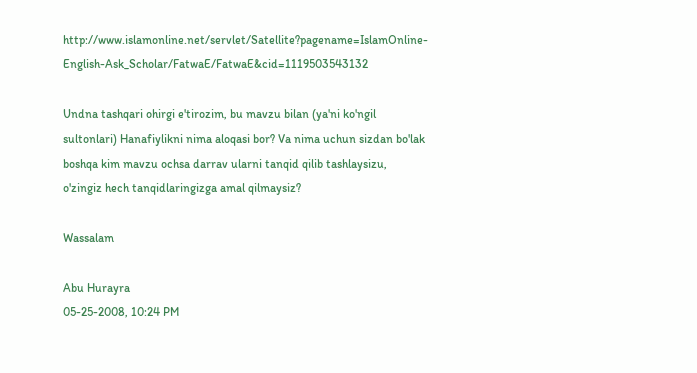http://www.islamonline.net/servlet/Satellite?pagename=IslamOnline-English-Ask_Scholar/FatwaE/FatwaE&cid=1119503543132

Undna tashqari ohirgi e'tirozim, bu mavzu bilan (ya'ni ko'ngil sultonlari) Hanafiylikni nima aloqasi bor? Va nima uchun sizdan bo'lak boshqa kim mavzu ochsa darrav ularni tanqid qilib tashlaysizu, o'zingiz hech tanqidlaringizga amal qilmaysiz?

Wassalam

Abu Hurayra
05-25-2008, 10:24 PM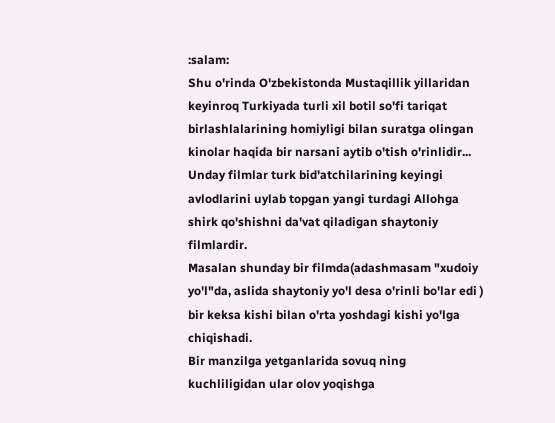:salam:
Shu o'rinda O'zbekistonda Mustaqillik yillaridan keyinroq Turkiyada turli xil botil so'fi tariqat birlashlalarining homiyligi bilan suratga olingan kinolar haqida bir narsani aytib o'tish o'rinlidir...
Unday filmlar turk bid'atchilarining keyingi avlodlarini uylab topgan yangi turdagi Allohga shirk qo'shishni da'vat qiladigan shaytoniy filmlardir.
Masalan shunday bir filmda(adashmasam "xudoiy yo'l"da, aslida shaytoniy yo'l desa o'rinli bo'lar edi ) bir keksa kishi bilan o'rta yoshdagi kishi yo'lga chiqishadi.
Bir manzilga yetganlarida sovuq ning kuchliligidan ular olov yoqishga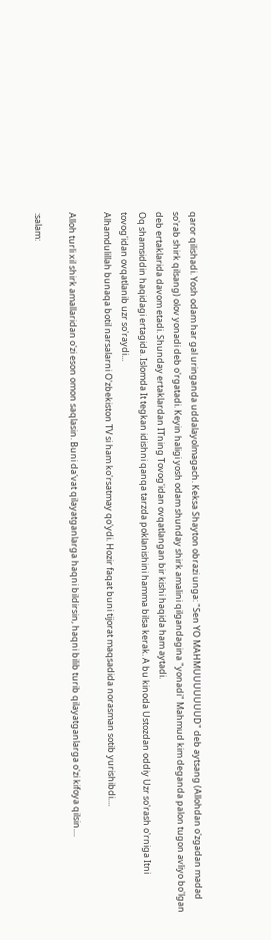qaror qilishadi. Yosh odam har gal uringanda uddalayolmagach. Keksa Shayton obrazi unga: "Sen YO MAHMUUUUUUUD" deb aytsang (Allohdan o'zgadan madad so'rab shirk qilsang) olov yonadi deb o'rgatadi. Keyin haligi yosh odam shunday shirk amalini qilgandagina "yonadi" Mahmud kim deganda palon tugon avliyo bo'lgan deb ertaklarida davom etadi. Shunday ertaklardan ITning Tovog'idan ovqatlangan bir kishi haqida ham aytadi.
Oq shamsiddin haqidagi ertagida. Islomda It tegkan idishni qanqa tarzda poklanishini hamma bilsa kerak. A bu kinoda Ustozdan oddiy Uzr so'rash o'rniga Itni tovog'idan ovqatlanib uzr so'raydi...
Alhamdulillah bunaqa botil narsalarni O'zbekiston TV si ham ko'rsatmay qo'ydi. Hozir faqat buni tijorat maqsadida norasman sotib yurishibdi....

Alloh turli xil shirk amallaridan o'zi eson omon saqlasin. Buni da'vat qilayatganlarga haqni bildirsin, haqni bilib turib qilayatganlarga o'zi kifoya qilsin....

:salam: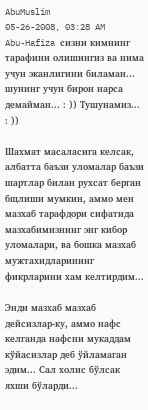AbuMuslim
05-26-2008, 03:28 AM
Abu-Hafiza сизни кимнинг тарафини олишингиз ва нима учун эканлигини биламан... шунинг учун бирон нарса демайман... : )) Тушунамиз... : ))

Шахмат масаласига келсак, албатта баъзи уломалар баъзи шартлар билан рухсат берган бщлиши мумкин, аммо мен мазхаб тарафдори сифатида мазхабимизнинг энг кибор уломалари, ва бошка мазхаб мужтахидларининг фикрларини хам келтирдим...

Энди мазхаб мазхаб дейсизлар-ку, аммо нафс келганда нафсни мукаддам кўйасизлар деб ўйламаган эдим... Сал холис бўлсак яхши бўларди...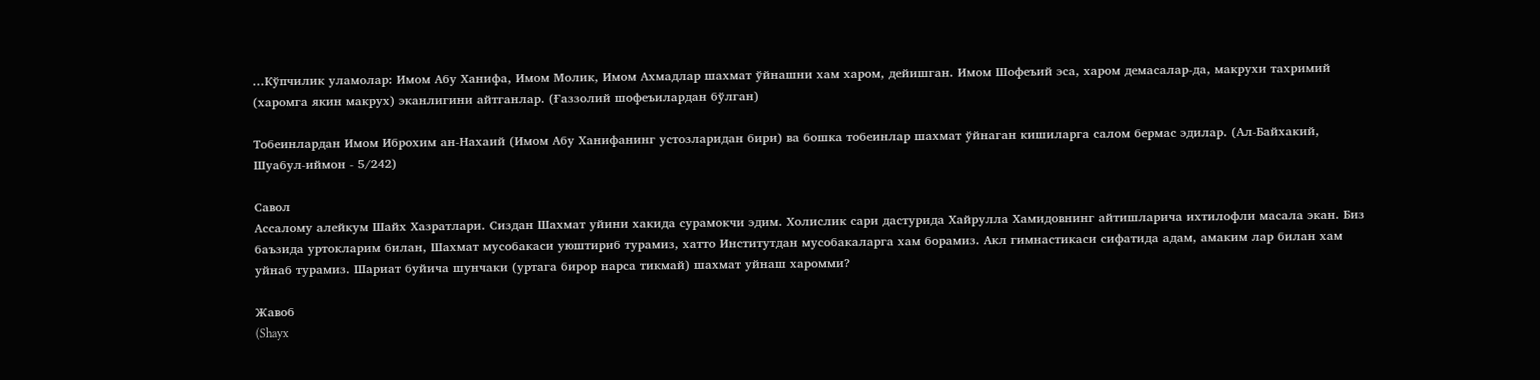...Кўпчилик уламолар: Имом Абу Ханифа, Имом Молик, Имом Ахмадлар шахмат ўйнашни хам харом, дейишган. Имом Шофеъий эса, харом демасалар-да, макрухи тахримий (харомга якин макрух) эканлигини айтганлар. (Ғаззолий шофеъилардан бўлган)

Тобеинлардан Имом Иброхим ан-Нахаий (Имом Абу Ханифанинг устозларидан бири) ва бошка тобеинлар шахмат ўйнаган кишиларга салом бермас эдилар. (Ал-Байхакий, Шуабул-иймон - 5/242)

Cавол
Ассалому алейкум Шайх Хазратлари. Сиздан Шахмат уйини хакида сурамокчи эдим. Холислик сари дастурида Хайрулла Хамидовнинг айтишларича ихтилофли масала экан. Биз баъзида уртокларим билан, Шахмат мусобакаси уюштириб турамиз, хатто Институтдан мусобакаларга хам борамиз. Акл гимнастикаси сифатида адам, амаким лар билан хам уйнаб турамиз. Шариат буйича шунчаки (уртага бирор нарса тикмай) шахмат уйнаш харомми?

Жавоб
(Shayx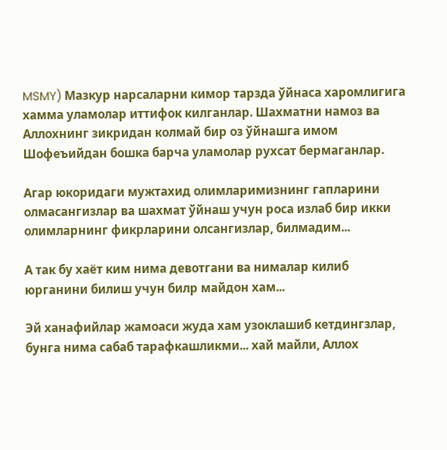MSMY) Мазкур нарсаларни кимор тарзда ўйнаса харомлигига хамма уламолар иттифок килганлар. Шахматни намоз ва Аллохнинг зикридан колмай бир оз ўйнашга имом Шофеъийдан бошка барча уламолар рухсат бермаганлар.

Агар юкоридаги мужтахид олимларимизнинг гапларини олмасангизлар ва шахмат ўйнаш учун роса излаб бир икки олимларнинг фикрларини олсангизлар, билмадим...

А так бу хаёт ким нима девотгани ва нималар килиб юрганини билиш учун билр майдон хам...

Эй ханафийлар жамоаси жуда хам узоклашиб кетдингзлар, бунга нима сабаб тарафкашликми... хай майли, Аллох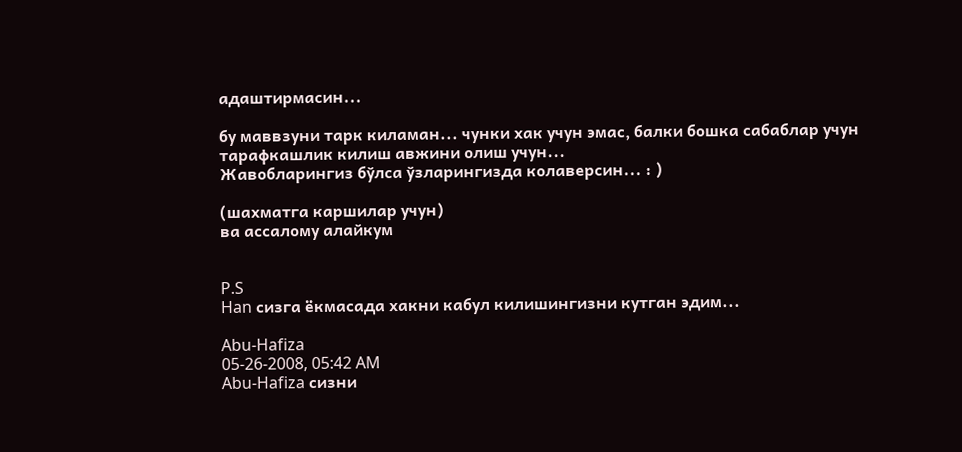адаштирмасин...

бу маввзуни тарк киламан... чунки хак учун эмас, балки бошка сабаблар учун тарафкашлик килиш авжини олиш учун...
Жавобларингиз бўлса ўзларингизда колаверсин... : )

(шахматга каршилар учун)
ва ассалому алайкум


P.S
Han сизга ёкмасада хакни кабул килишингизни кутган эдим...

Abu-Hafiza
05-26-2008, 05:42 AM
Abu-Hafiza сизни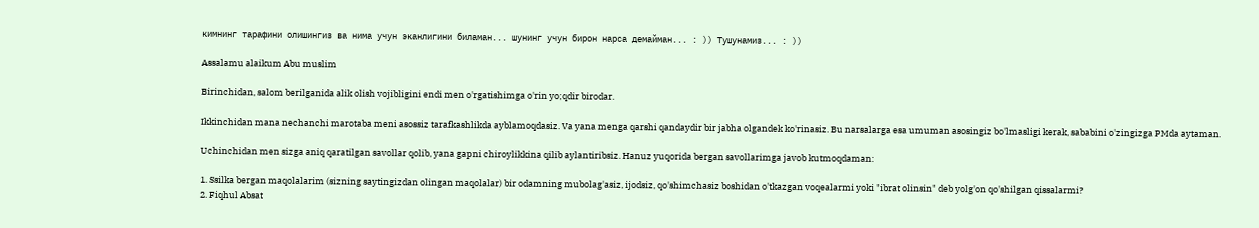кимнинг тарафини олишингиз ва нима учун эканлигини биламан... шунинг учун бирон нарса демайман... : )) Тушунамиз... : ))

Assalamu alaikum Abu muslim

Birinchidan, salom berilganida alik olish vojibligini endi men o'rgatishimga o'rin yo;qdir birodar.

Ikkinchidan mana nechanchi marotaba meni asossiz tarafkashlikda ayblamoqdasiz. Va yana menga qarshi qandaydir bir jabha olgandek ko'rinasiz. Bu narsalarga esa umuman asosingiz bo'lmasligi kerak, sababini o'zingizga PMda aytaman.

Uchinchidan men sizga aniq qaratilgan savollar qolib, yana gapni chiroylikkina qilib aylantiribsiz. Hanuz yuqorida bergan savollarimga javob kutmoqdaman:

1. Ssilka bergan maqolalarim (sizning saytingizdan olingan maqolalar) bir odamning mubolag'asiz, ijodsiz, qo'shimchasiz boshidan o'tkazgan voqealarmi yoki "ibrat olinsin" deb yolg'on qo'shilgan qissalarmi?
2. Fiqhul Absat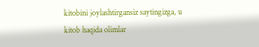kitobini joylashtirgansiz saytingizga, u kitob haqida olimlar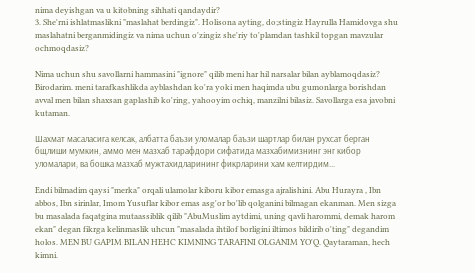nima deyishgan va u kitobning sihhati qandaydir?
3. She'rni ishlatmaslikni "maslahat berdingiz". Holisona ayting, do;stingiz Hayrulla Hamidovga shu maslahatni berganmidingiz va nima uchun o'zingiz she'riy to'plamdan tashkil topgan mavzular ochmoqdasiz?

Nima uchun shu savollarni hammasini "ignore" qilib meni har hil narsalar bilan ayblamoqdasiz? Birodarim. meni tarafkashlikda ayblashdan ko'ra yoki men haqimda ubu gumonlarga borishdan avval men bilan shaxsan gaplashib ko'ring, yahooyim ochiq, manzilni bilasiz. Savollarga esa javobni kutaman.

Шахмат масаласига келсак, албатта баъзи уломалар баъзи шартлар билан рухсат берган бщлиши мумкин, аммо мен мазхаб тарафдори сифатида мазхабимизнинг энг кибор уломалари, ва бошка мазхаб мужтахидларининг фикрларини хам келтирдим...

Endi bilmadim qaysi "merka" orqali ulamolar kiboru kibor emasga ajralishini. Abu Hurayra , Ibn abbos, Ibn sirinlar, Imom Yusuflar kibor emas asg'or bo'lib qolganini bilmagan ekanman. Men sizga bu masalada faqatgina mutaassiblik qilib "AbuMuslim aytdimi, uning qavli harommi, demak harom ekan" degan fikrga kelinmaslik uhcun "masalada ihtilof borligini iltimos bildirib o'ting" degandim holos. MEN BU GAPIM BILAN HEHC KIMNING TARAFINI OLGANIM YO'Q. Qaytaraman, hech kimni.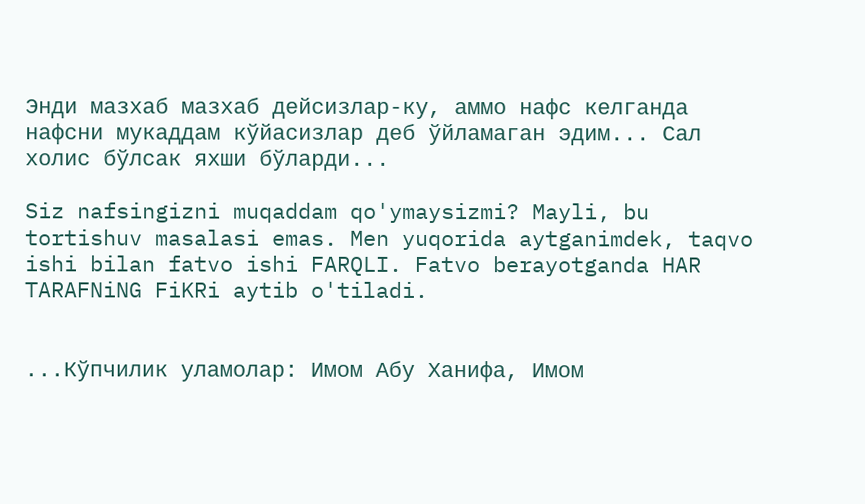Энди мазхаб мазхаб дейсизлар-ку, аммо нафс келганда нафсни мукаддам кўйасизлар деб ўйламаган эдим... Сал холис бўлсак яхши бўларди...

Siz nafsingizni muqaddam qo'ymaysizmi? Mayli, bu tortishuv masalasi emas. Men yuqorida aytganimdek, taqvo ishi bilan fatvo ishi FARQLI. Fatvo berayotganda HAR TARAFNiNG FiKRi aytib o'tiladi.


...Кўпчилик уламолар: Имом Абу Ханифа, Имом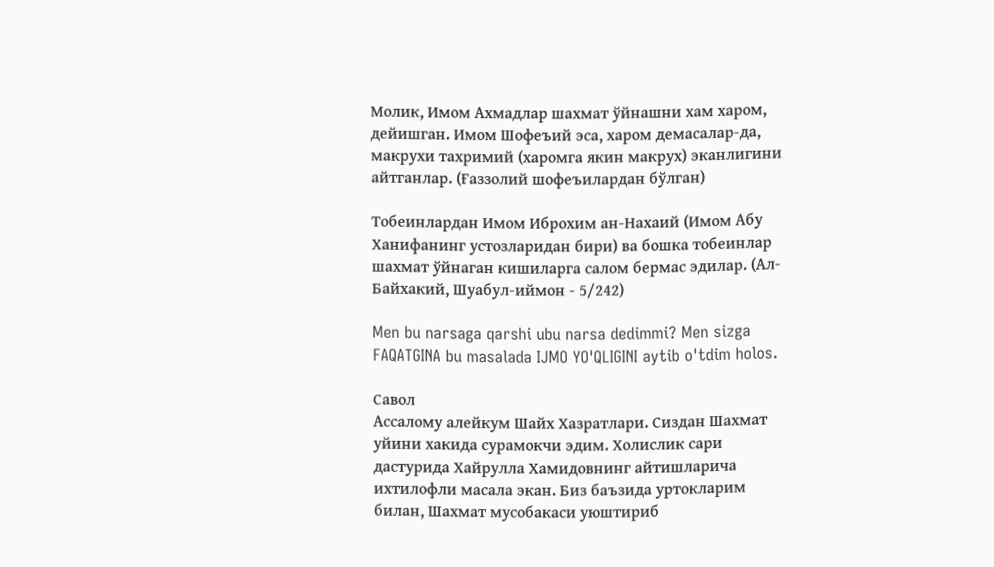Молик, Имом Ахмадлар шахмат ўйнашни хам харом, дейишган. Имом Шофеъий эса, харом демасалар-да, макрухи тахримий (харомга якин макрух) эканлигини айтганлар. (Ғаззолий шофеъилардан бўлган)

Тобеинлардан Имом Иброхим ан-Нахаий (Имом Абу Ханифанинг устозларидан бири) ва бошка тобеинлар шахмат ўйнаган кишиларга салом бермас эдилар. (Ал-Байхакий, Шуабул-иймон - 5/242)

Men bu narsaga qarshi ubu narsa dedimmi? Men sizga FAQATGINA bu masalada IJMO YO'QLIGINI aytib o'tdim holos.

Cавол
Ассалому алейкум Шайх Хазратлари. Сиздан Шахмат уйини хакида сурамокчи эдим. Холислик сари дастурида Хайрулла Хамидовнинг айтишларича ихтилофли масала экан. Биз баъзида уртокларим билан, Шахмат мусобакаси уюштириб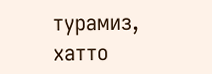турамиз, хатто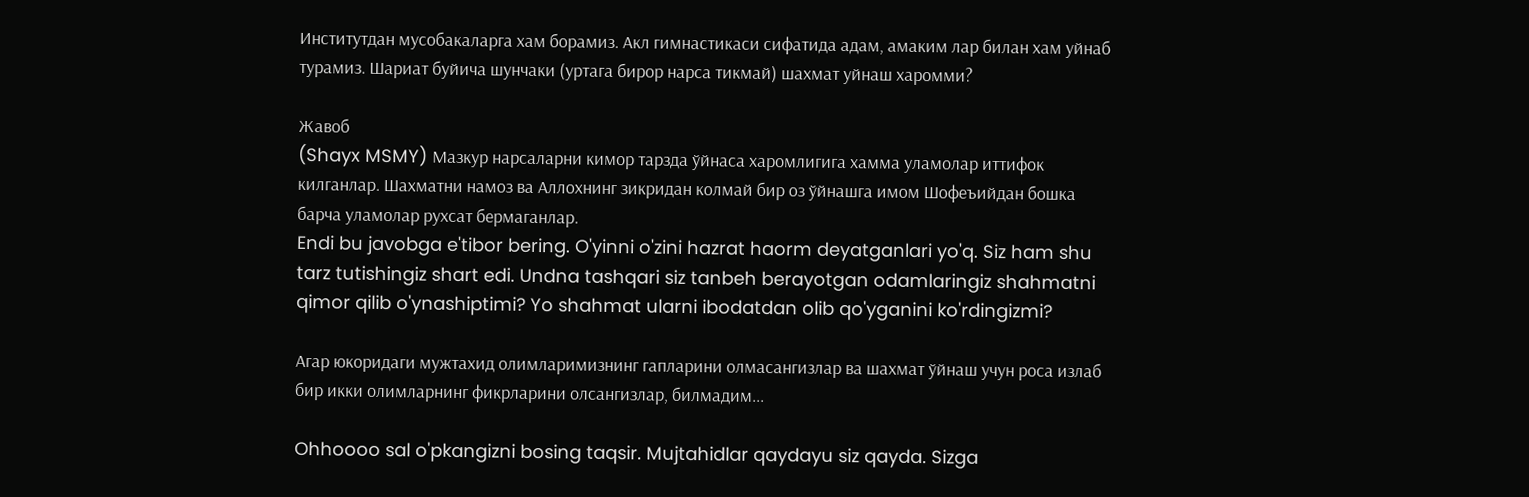Институтдан мусобакаларга хам борамиз. Акл гимнастикаси сифатида адам, амаким лар билан хам уйнаб турамиз. Шариат буйича шунчаки (уртага бирор нарса тикмай) шахмат уйнаш харомми?

Жавоб
(Shayx MSMY) Мазкур нарсаларни кимор тарзда ўйнаса харомлигига хамма уламолар иттифок килганлар. Шахматни намоз ва Аллохнинг зикридан колмай бир оз ўйнашга имом Шофеъийдан бошка барча уламолар рухсат бермаганлар.
Endi bu javobga e'tibor bering. O'yinni o'zini hazrat haorm deyatganlari yo'q. Siz ham shu tarz tutishingiz shart edi. Undna tashqari siz tanbeh berayotgan odamlaringiz shahmatni qimor qilib o'ynashiptimi? Yo shahmat ularni ibodatdan olib qo'yganini ko'rdingizmi?

Агар юкоридаги мужтахид олимларимизнинг гапларини олмасангизлар ва шахмат ўйнаш учун роса излаб бир икки олимларнинг фикрларини олсангизлар, билмадим...

Ohhoooo sal o'pkangizni bosing taqsir. Mujtahidlar qaydayu siz qayda. Sizga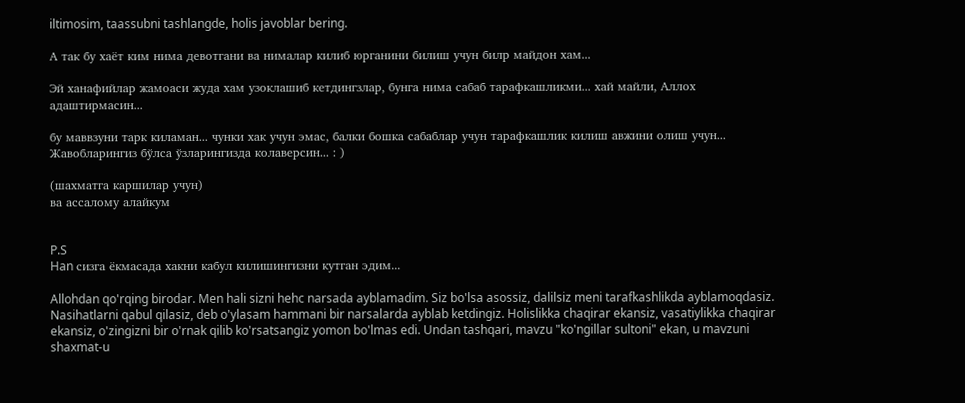iltimosim, taassubni tashlangde, holis javoblar bering.

А так бу хаёт ким нима девотгани ва нималар килиб юрганини билиш учун билр майдон хам...

Эй ханафийлар жамоаси жуда хам узоклашиб кетдингзлар, бунга нима сабаб тарафкашликми... хай майли, Аллох адаштирмасин...

бу маввзуни тарк киламан... чунки хак учун эмас, балки бошка сабаблар учун тарафкашлик килиш авжини олиш учун...
Жавобларингиз бўлса ўзларингизда колаверсин... : )

(шахматга каршилар учун)
ва ассалому алайкум


P.S
Han сизга ёкмасада хакни кабул килишингизни кутган эдим...

Allohdan qo'rqing birodar. Men hali sizni hehc narsada ayblamadim. Siz bo'lsa asossiz, dalilsiz meni tarafkashlikda ayblamoqdasiz. Nasihatlarni qabul qilasiz, deb o'ylasam hammani bir narsalarda ayblab ketdingiz. Holislikka chaqirar ekansiz, vasatiylikka chaqirar ekansiz, o'zingizni bir o'rnak qilib ko'rsatsangiz yomon bo'lmas edi. Undan tashqari, mavzu "ko'ngillar sultoni" ekan, u mavzuni shaxmat-u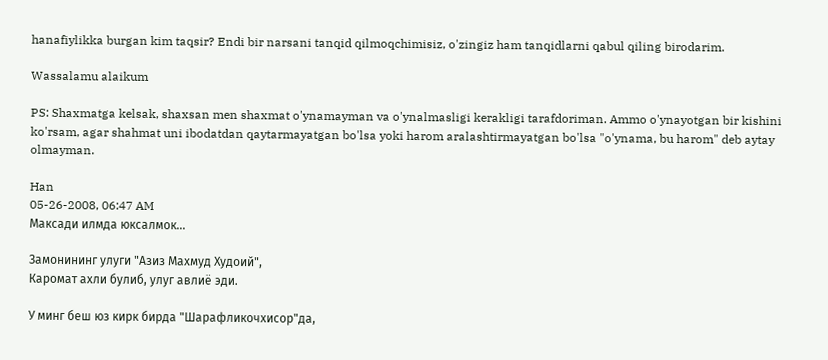hanafiylikka burgan kim taqsir? Endi bir narsani tanqid qilmoqchimisiz, o'zingiz ham tanqidlarni qabul qiling birodarim.

Wassalamu alaikum

PS: Shaxmatga kelsak, shaxsan men shaxmat o'ynamayman va o'ynalmasligi kerakligi tarafdoriman. Ammo o'ynayotgan bir kishini ko'rsam, agar shahmat uni ibodatdan qaytarmayatgan bo'lsa yoki harom aralashtirmayatgan bo'lsa "o'ynama, bu harom" deb aytay olmayman.

Han
05-26-2008, 06:47 AM
Максади илмда юксалмок...

Замонининг улуги "Азиз Махмуд Худоий",
Каромат ахли булиб, улуг авлиё эди.

У минг беш юз кирк бирда "Шарафликочхисор"да,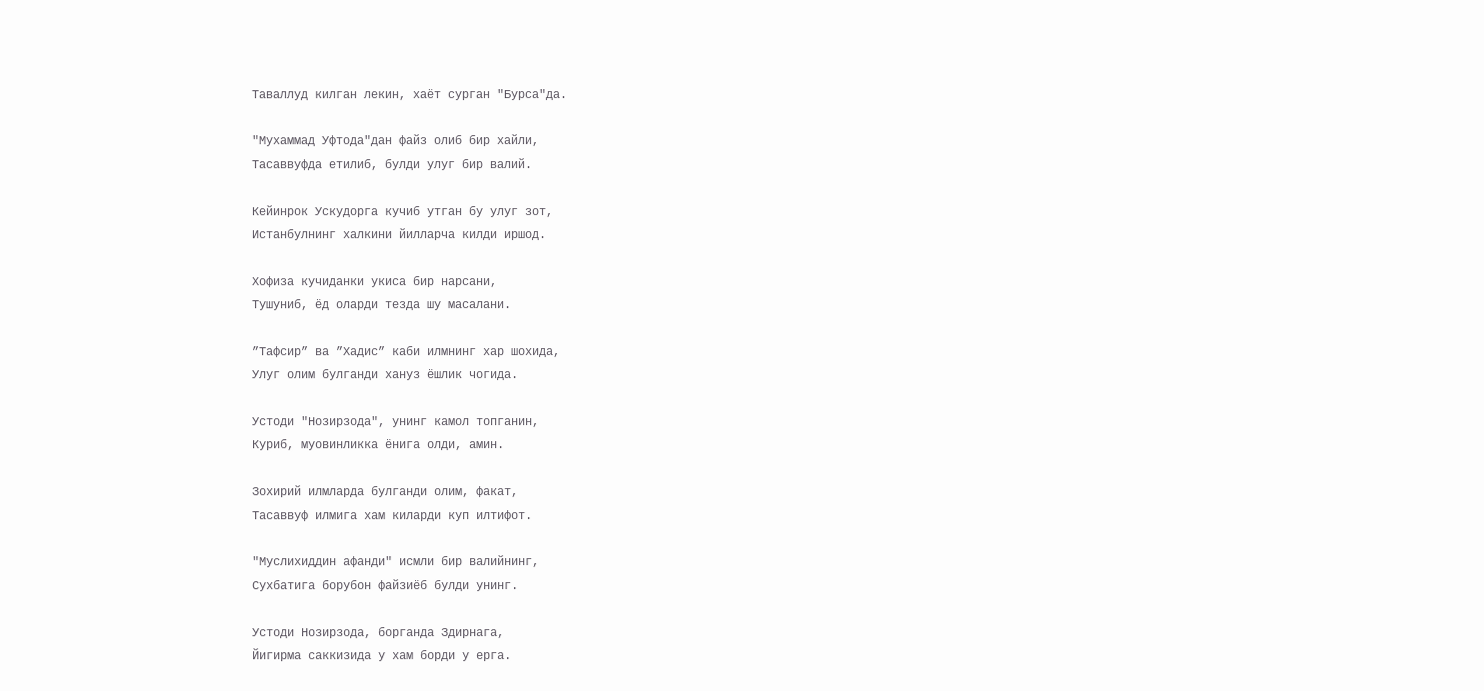Таваллуд килган лекин, хаёт сурган "Бурса"да.

"Мухаммад Уфтода"дан файз олиб бир хайли,
Тасаввуфда етилиб, булди улуг бир валий.

Кейинрок Ускудорга кучиб утган бу улуг зот,
Истанбулнинг халкини йилларча килди иршод.

Хофиза кучиданки укиса бир нарсани,
Тушуниб, ёд оларди тезда шу масалани.

”Тафсир” ва ”Хадис” каби илмнинг хар шохида,
Улуг олим булганди хануз ёшлик чогида.

Устоди "Нозирзода", унинг камол топганин,
Куриб, муовинликка ёнига олди, амин.

Зохирий илмларда булганди олим, факат,
Тасаввуф илмига хам киларди куп илтифот.

"Муслихиддин афанди" исмли бир валийнинг,
Сухбатига борубон файзиёб булди унинг.

Устоди Нозирзода, борганда Здирнага,
Йигирма саккизида у хам борди у ерга.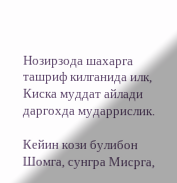Нозирзода шахарга ташриф килганида илк,
Киска муддат айлади даргохда мударрислик.

Кейин кози булибон Шомга, сунгра Мисрга,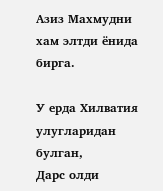Азиз Махмудни хам элтди ёнида бирга.

У ерда Хилватия улугларидан булган,
Дарс олди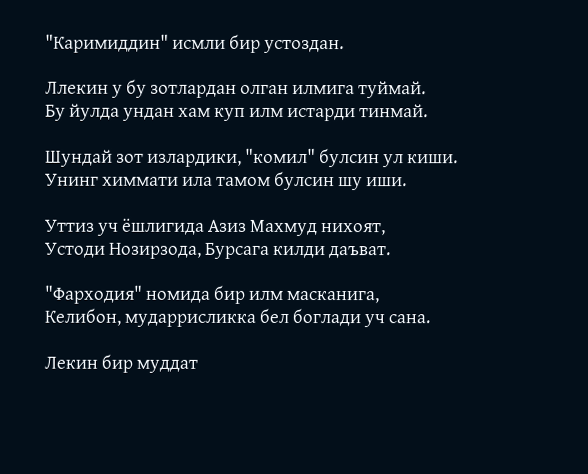"Каримиддин" исмли бир устоздан.

Ллекин у бу зотлардан олган илмига туймай.
Бу йулда ундан хам куп илм истарди тинмай.

Шундай зот излардики, "комил" булсин ул киши.
Унинг химмати ила тамом булсин шу иши.

Уттиз уч ёшлигида Азиз Махмуд нихоят,
Устоди Нозирзода, Бурсага килди даъват.

"Фарходия" номида бир илм масканига,
Келибон, мударрисликка бел боглади уч сана.

Лекин бир муддат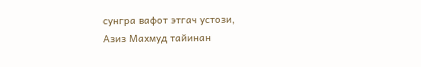сунгра вафот этгач устози,
Азиз Махмуд тайинан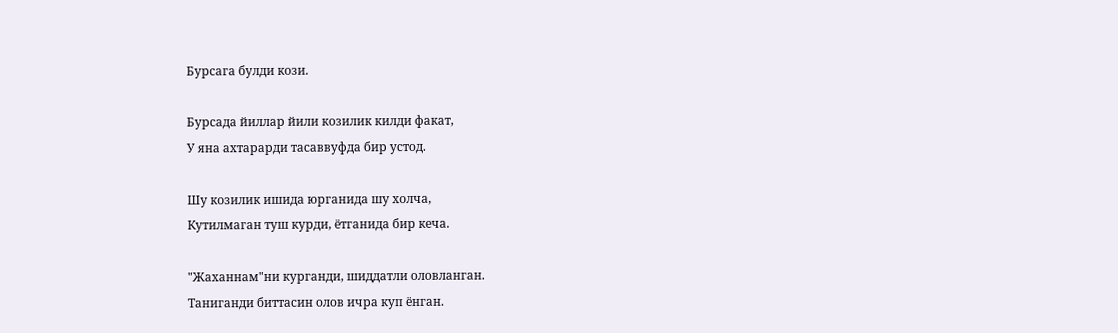Бурсага булди кози.

Бурсада йиллар йили козилик килди факат,
У яна ахтарарди тасаввуфда бир устод.

Шу козилик ишида юрганида шу холча,
Кутилмаган туш курди, ётганида бир кеча.

"Жаханнам"ни курганди, шиддатли оловланган.
Таниганди биттасин олов ичра куп ёнган.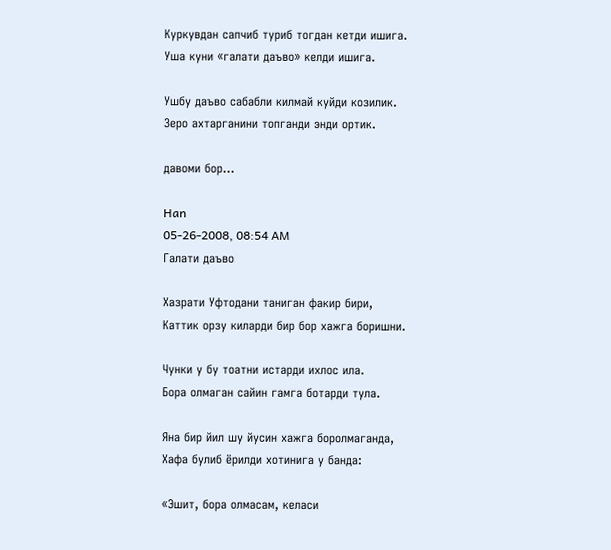Куркувдан сапчиб туриб тогдан кетди ишига.
Уша куни «галати даъво» келди ишига.

Ушбу даъво сабабли килмай куйди козилик.
Зеро ахтарганини топганди энди ортик.

давоми бор...

Han
05-26-2008, 08:54 AM
Галати даъво

Хазрати Уфтодани таниган факир бири,
Каттик орзу киларди бир бор хажга боришни.

Чунки у бу тоатни истарди ихлос ила.
Бора олмаган сайин гамга ботарди тула.

Яна бир йил шу йусин хажга боролмаганда,
Хафа булиб ёрилди хотинига у банда:

«Эшит, бора олмасам, келаси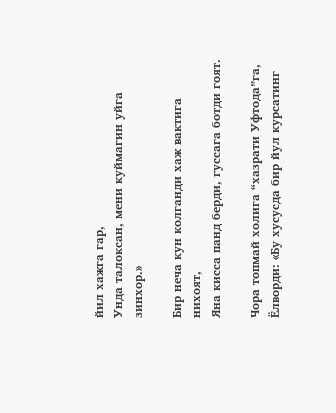йил хажга гар,
Унда талоксан, мени куймагин уйга зинхор.»

Бир неча кун колганди хаж вактига нихоят,
Яна кисса панд берди, гуссага ботди гоят.

Чора топмай холига “хазрати Уфтода”га,
Ёлворди: «Бу хусусда бир йул курсатинг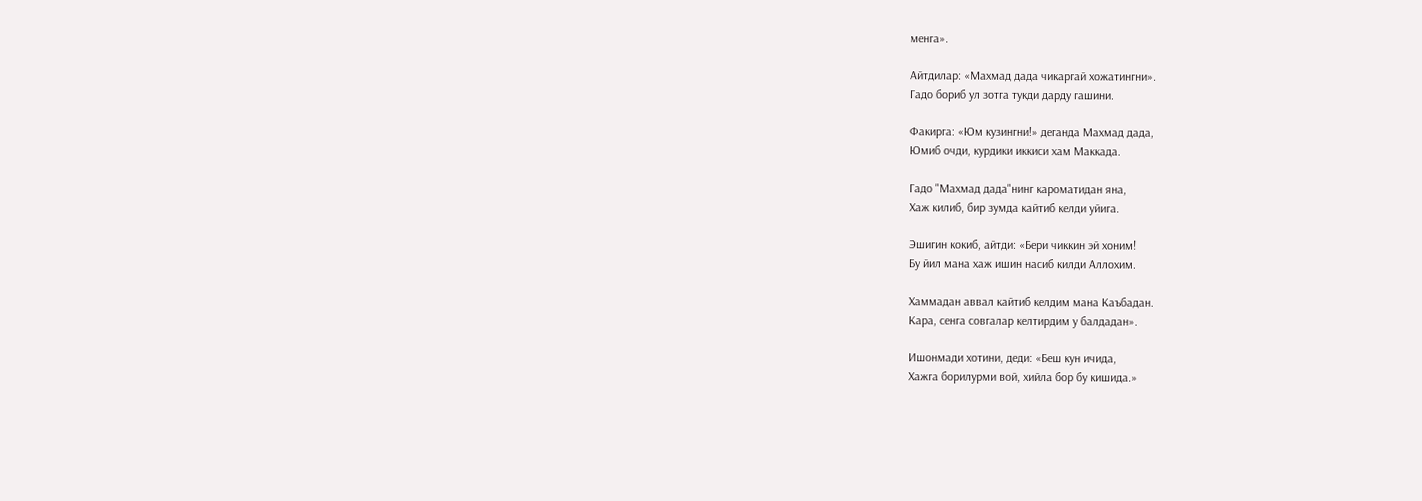менга».

Айтдилар: «Махмад дада чикаргай хожатингни».
Гадо бориб ул зотга тукди дарду гашини.

Факирга: «Юм кузингни!» деганда Махмад дада,
Юмиб очди, курдики иккиси хам Маккада.

Гадо "Махмад дада"нинг кароматидан яна,
Хаж килиб, бир зумда кайтиб келди уйига.

Эшигин кокиб, айтди: «Бери чиккин эй хоним!
Бу йил мана хаж ишин насиб килди Аллохим.

Хаммадан аввал кайтиб келдим мана Каъбадан.
Кара, сенга совгалар келтирдим у балдадан».

Ишонмади хотини, деди: «Беш кун ичида,
Хажга борилурми вой, хийла бор бу кишида.»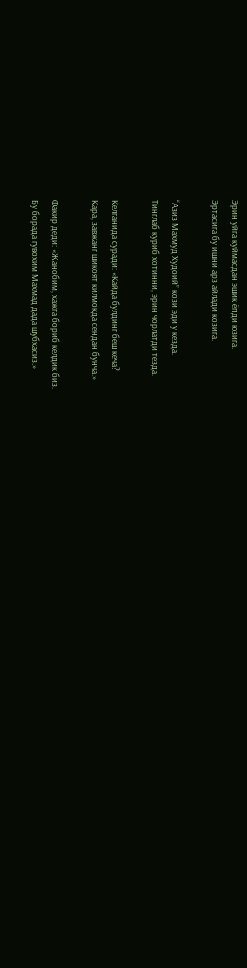Эрин уйга куймасдан эшик ёпди юзига.
Эртасига бу ишни арз айлади козига.

“Азиз Махмуд Худоий” кози эди у кезда.
Тинглаб куриб хотинни, эрин чорлатди тезда.

Келганида суради: «Кайда булдинг беш кеча?
Кара, завжанг шикоят килмокда сендан бунча.»

Факир деди: «Жанобим, хажга бориб келдик биз.
Бу борада гувохим Махмад дада шубхасиз.»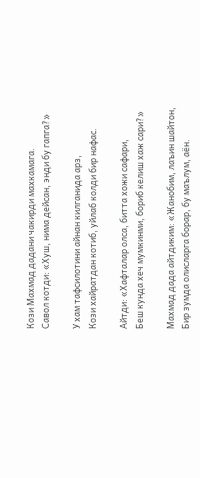Кози Махмад дадани чакирди махкамага.
Савол котди: «Хуш, нима дейсан, энди бу гапга?»

У хам тафсилотини айнан килганида арз,
Кози хайратдан котиб, уйлаб колди бир нафас.

Айтди: «Хафталар олса, битта хожи сафари,
Беш кунда хеч мумкинми, бориб келиш хаж сари?»

Махмад дада айтдиким: «Жанобим, лаъин шайтон,
Бир зумда олисларга борар, бу маълум, аён.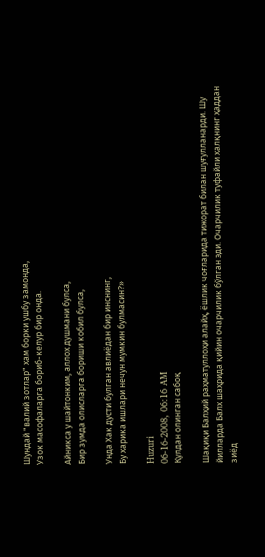Шундай "валий зотлар" хам борки ушбу замонда,
Узок масофаларга бориб-келур бир онда.

Айникса у шайтонким, аллох душмани булса,
Бир зумда олисларга бориши кобил булса,

Унда Хак дусти булган авлиёдан бир инснинг,
Бу харика ишлари нечун мумкин булмасин?»

Huzuri
06-16-2008, 06:16 AM
Қулдан олинган сабоқ

Шақиқи Балҳий раҳматуллоҳи алайҳ, ёшлик чоғларида тижорат билан шуғулланарди. Шу йилларда Балх шаҳрида қийин очарчилик бўлган эди. Очарчилик туфайли халқнинг ҳаддан зиёд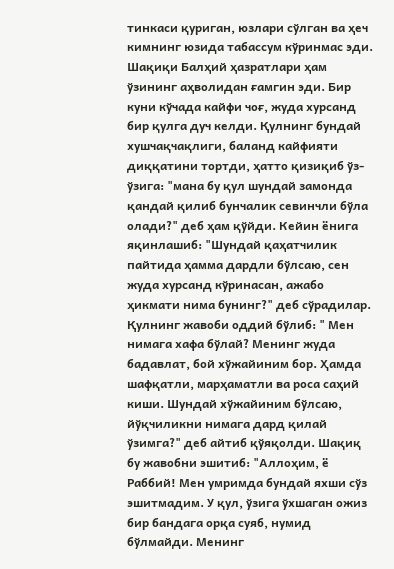тинкаси қуриган, юзлари сўлган ва ҳеч кимнинг юзида табассум кўринмас эди. Шақиқи Балҳий ҳазратлари ҳам ўзининг аҳволидан ғамгин эди. Бир куни кўчада кайфи чоғ, жуда хурсанд бир қулга дуч келди. Қулнинг бундай хушчақчақлиги, баланд кайфияти диққатини тортди, ҳатто қизиқиб ўз-ўзига: "мана бу қул шундай замонда қандай қилиб бунчалик севинчли бўла олади?" деб ҳам қўйди. Кейин ёнига яқинлашиб: "Шундай қаҳатчилик пайтида ҳамма дардли бўлсаю, сен жуда хурсанд кўринасан, ажабо ҳикмати нима бунинг?" деб сўрадилар. Қулнинг жавоби оддий бўлиб: " Мен нимага хафа бўлай? Менинг жуда бадавлат, бой хўжайиним бор. Ҳамда шафқатли, марҳаматли ва роса саҳий киши. Шундай хўжайиним бўлсаю, йўқчиликни нимага дард қилай ўзимга?" деб айтиб қўяқолди. Шақиқ бу жавобни эшитиб: "Аллоҳим, ё Раббий! Мен умримда бундай яхши сўз эшитмадим. У қул, ўзига ўхшаган ожиз бир бандага орқа суяб, нумид бўлмайди. Менинг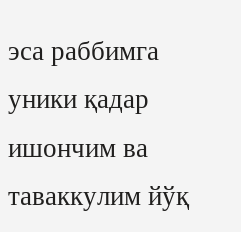эса раббимга уники қадар ишончим ва таваккулим йўқ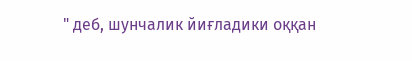" деб, шунчалик йиғладики оққан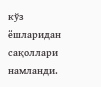кўз ёшларидан сақоллари намланди.